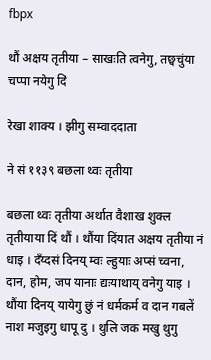fbpx

थौं अक्षय तृतीया – साखःति त्वनेगु, तछ्वचुंया चप्पा नयेगु दि‌ं

रेखा शाक्य । झीगु सम्वाददाता

ने सं ११३९ बछला थ्वः तृतीया

बछला थ्वः तृतीया अर्थात वैशाख शुक्ल तृतीयाया दिं थौं । थौंया दिंयात अक्षय तृतीया नं धाइ । दँय्दसं दिनय् म्वः ल्हुयाः अप्सं च्वना, दान, होम, जप यानाः द्यःयाथाय् वनेगु याइ । थौंया दिनय् यायेगु छुं नं धर्मकर्म व दान गबलें नाश मजुइगु धापू दु । थुलि जक मखु थुगु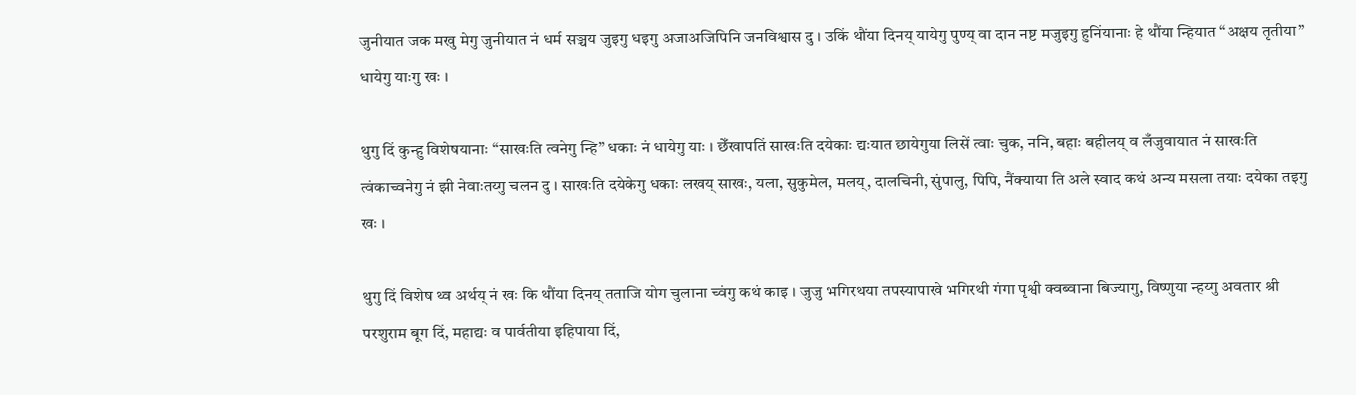जुनीयात जक मखु मेगु जुनीयात नं धर्म सञ्चय जुइगु धइगु अजाअजिपिनि जनविश्वास दु । उकिं थौंया दिनय् यायेगु पुण्य् वा दान नष्ट मजुइगु हुनिंयानाः हे थौंया न्हियात “अक्षय तृतीया”  धायेगु याःगु खः ।

थुगु दिं कुन्हु विशेषयानाः “साखःति त्वनेगु न्हि” धकाः नं धायेगु याः । छेँखापतिं साखःति दयेकाः द्यःयात छायेगुया लिसें त्वाः चुक, ननि, बहाः बहीलय् व लँजुवायात नं साखःति त्वंकाच्वनेगु नं झी नेवाःतय्गु चलन दु । साखःति दयेकेगु धकाः लखय् साखः, यला, सुकुमेल, मलय्, दालचिनी, सुंपालु, पिपि, नैंक्याया ति अले स्वाद कथं अन्य मसला तयाः दयेका तइगु खः ।

थुगु दिं विशेष थ्व अर्थय् नं खः कि थौंया दिनय् तताजि योग चुलाना च्वंगु कथं काइ । जुजु भगिरथया तपस्यापाखे भगिरथी गंगा पृश्वी क्वब्वाना बिज्यागु, विष्णुया न्हय्गु अवतार श्री परशुराम बूग दिं, महाद्यः व पार्वतीया इहिपाया दिं,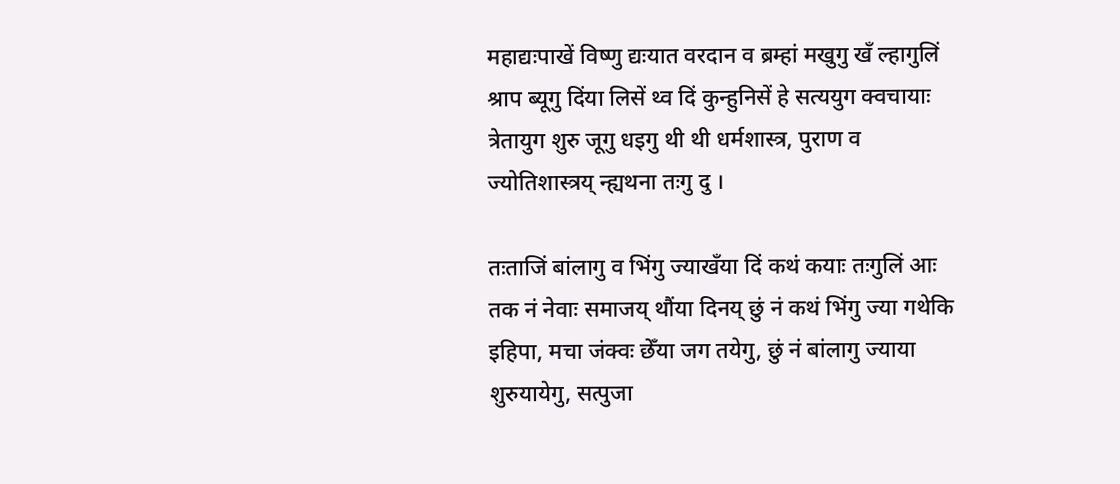महाद्यःपाखें विष्णु द्यःयात वरदान व ब्रम्हां मखुगु खँ ल्हागुलिं श्राप ब्यूगु दिंया लिसें थ्व दिं कुन्हुनिसें हे सत्ययुग क्वचायाः त्रेतायुग शुरु जूगु धइगु थी थी धर्मशास्त्र, पुराण व ज्योतिशास्त्रय् न्ह्यथना तःगु दु ।

तःताजिं बांलागु व भिंगु ज्याखँया दिं कथं कयाः तःगुलिं आः तक नं नेवाः समाजय् थौंया दिनय् छुं नं कथं भिंगु ज्या गथेकि इहिपा, मचा जंक्वः छेँया जग तयेगु, छुं नं बांलागु ज्याया शुरुयायेगु, सत्पुजा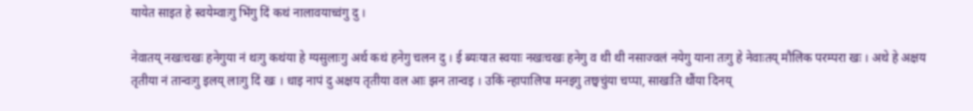यायेत साइत हे स्वयेम्वाःगु भिंगु दिं कथं नालावयाच्वंगु दु ।

नेवातय् नखःचखः हनेगुया नं थःगु कथंया हे ग्यसुलाःगु अर्थ कथं हनेगु चलन दु । ई ब्यःयात स्वयाः नखःचखः हनेगु व थी थी नसाज्वलं नयेगु याना तःगु हे नेवाःतय् मौलिक परम्परा खः । अथे हे अक्षय तृतीया नं तान्वःगु इलय् लाःगु दिं खः । धाइ नापं दु अक्षय तृतीया वल आः झन तान्वइ । उकिं न्हापालिपा मनइगु तछ्वचुंया चप्पा, साखःति थौंया दिनय्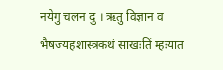नयेगु चलन दु । ऋतु विज्ञान व भैषज्यहशास्त्रकथं साखःतिं म्हःयात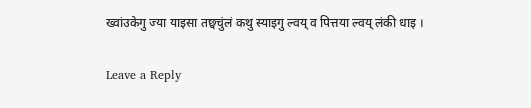ख्वांउकेगु ज्या याइसा तछ्वचुंलं कथु स्याइगु ल्वय् व पित्तया ल्वय् लंकी धाइ ।

Leave a Reply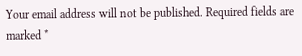Your email address will not be published. Required fields are marked *